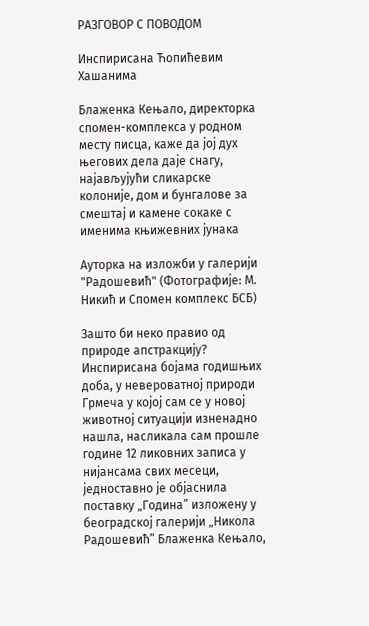РАЗГОВОР С ПОВОДОМ

Инспирисана Ћопићевим Хашанима

Блаженка Кењало, директорка спомен-комплекса у родном месту писца, каже да јој дух његових дела даје снагу, најављујући сликарске колоније, дом и бунгалове за смештај и камене сокаке с именима књижевних јунака

Ауторка на изложби у галерији "Радошевић" (Фотографије: М. Никић и Спомен комплекс БСБ)

Зашто би неко правио од природе апстракцију? Инспирисана бојама годишњих доба, у невероватној природи Грмеча у којој сам се у новој животној ситуацији изненадно нашла, насликала сам прошле године 12 ликовних записа у нијансама свих месеци, једноставно је објаснила поставку „Година” изложену у београдској галерији „Никола Радошевић” Блаженка Кењало,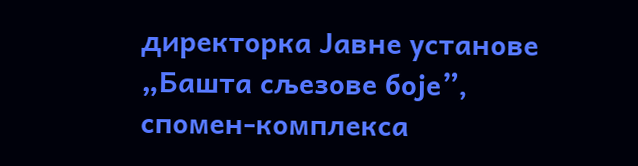директорка Јавне установе „Башта сљезове боје”, спомен-комплекса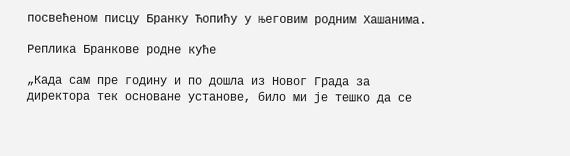посвећеном писцу Бранку Ћопићу у његовим родним Хашанима.

Реплика Бранкове родне куће

„Када сам пре годину и по дошла из Новог Града за директора тек основане установе, било ми је тешко да се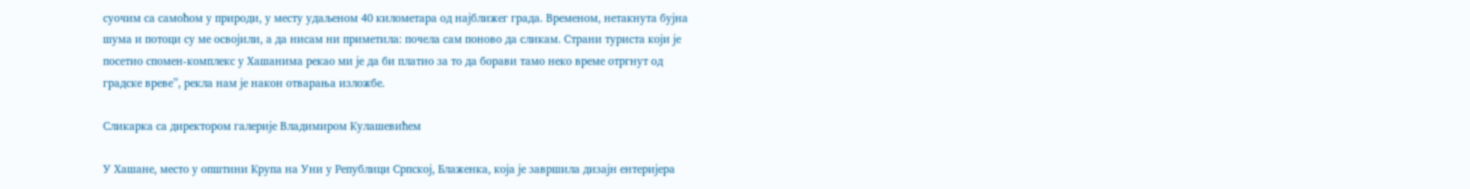суочим са самоћом у природи, у месту удаљеном 40 километара од најближег града. Временом, нетакнута бујна шума и потоци су ме освојили, а да нисам ни приметила: почела сам поново да сликам. Страни туриста који је посетио спомен-комплекс у Хашанима рекао ми је да би платио за то да борави тамо неко време отргнут од градске вреве”, рекла нам је након отварања изложбе.

Сликарка са директором галерије Владимиром Кулашевићем

У Хашане, место у општини Крупа на Уни у Републици Српској, Блаженка, која је завршила дизајн ентеријера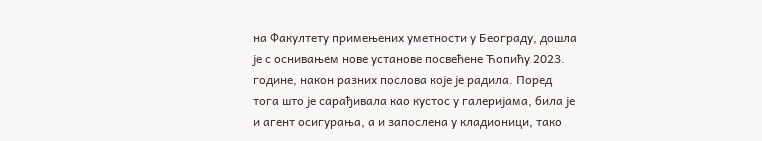на Факултету примењених уметности у Београду, дошла је с оснивањем нове установе посвећене Ћопићу 2023. године, након разних послова које је радила. Поред тога што је сарађивала као кустос у галеријама, била је и агент осигурања, а и запослена у кладионици, тако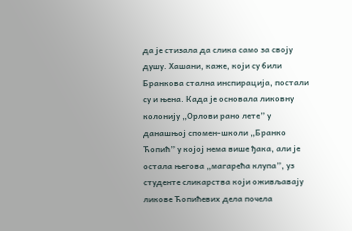да је стизала да слика само за своју душу. Хашани, каже, који су били Бранкова стална инспирација, постали су и њена. Када је основала ликовну колонију „Орлови рано лете” у данашњој спомен-школи „Бранко Ћопић” у којој нема више ђака, али је остала његова „магарећа клупа”, уз студенте сликарства који оживљавају ликове Ћопићевих дела почела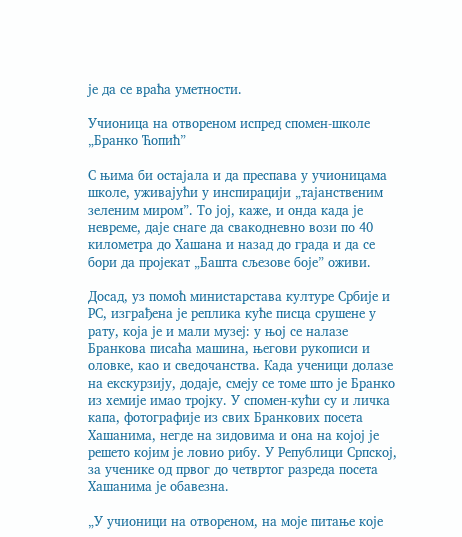је да се враћа уметности.

Учионица на отвореном испред спомен-школе „Бранко Ћопић”

С њима би остајала и да преспава у учионицама школе, уживајући у инспирацији „тајанственим зеленим миром”. То јој, каже, и онда када је невреме, даје снаге да свакодневно вози по 40 километра до Хашана и назад до града и да се бори да пројекат „Башта сљезове боје” оживи.

Досад, уз помоћ министарстава културе Србије и РС, изграђена је реплика куће писца срушене у рату, која је и мали музеј: у њој се налазе Бранкова писаћа машина, његови рукописи и оловке, као и сведочанства. Када ученици долазе на екскурзију, додаје, смеју се томе што је Бранко из хемије имао тројку. У спомен-кући су и личка капа, фотографије из свих Бранкових посета Хашанима, негде на зидовима и она на којој је решето којим је ловио рибу. У Републици Српској, за ученике од првог до четвртог разреда посета Хашанима је обавезна.

„У учионици на отвореном, на моје питање које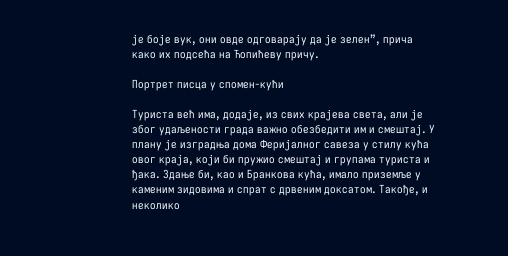је боје вук, они овде одговарају да је зелен”, прича како их подсећа на Ћопићеву причу.

Портрет писца у спомен-кући

Туриста већ има, додаје, из свих крајева света, али је због удаљености града важно обезбедити им и смештај. У плану је изградња дома Феријалног савеза у стилу кућа овог краја, који би пружио смештај и групама туриста и ђака. Здање би, као и Бранкова кућа, имало приземље у каменим зидовима и спрат с дрвеним доксатом. Такође, и неколико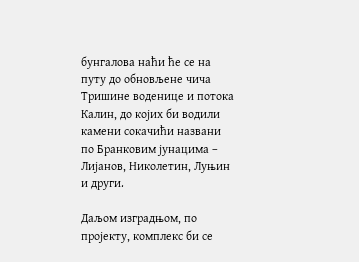бунгалова наћи ће се на путу до обновљене чича Тришине воденице и потока Калин, до којих би водили камени сокачићи названи по Бранковим јунацима – Лијанов, Николетин, Луњин и други.

Даљом изградњом, по пројекту, комплекс би се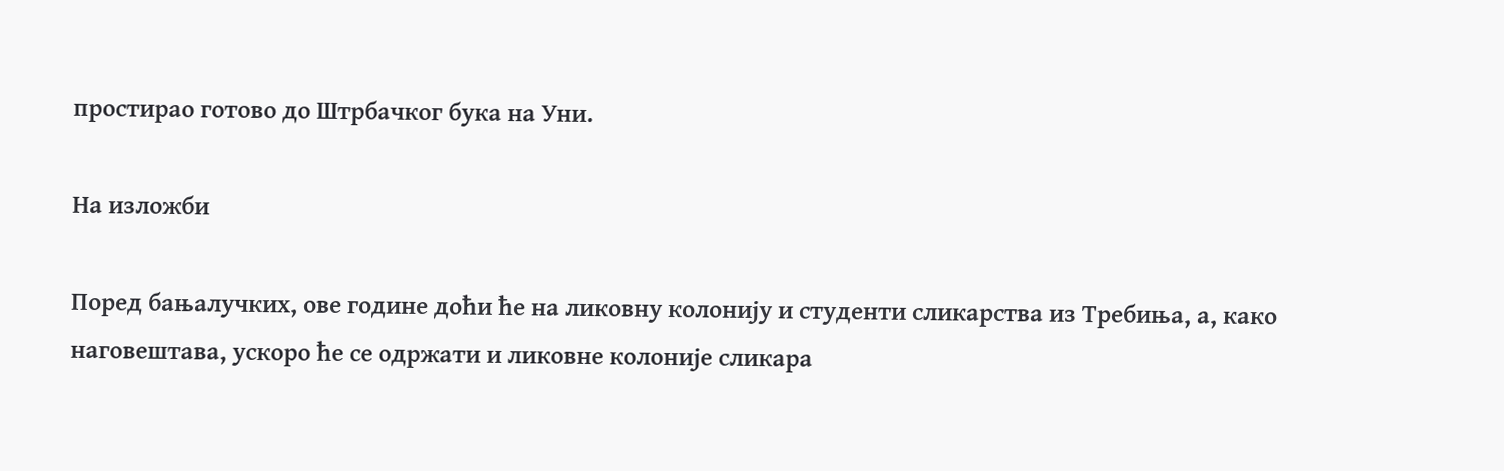простирао готово до Штрбачког бука на Уни.

На изложби

Поред бањалучких, ове године доћи ће на ликовну колонију и студенти сликарства из Требиња, а, како наговештава, ускоро ће се одржати и ликовне колоније сликара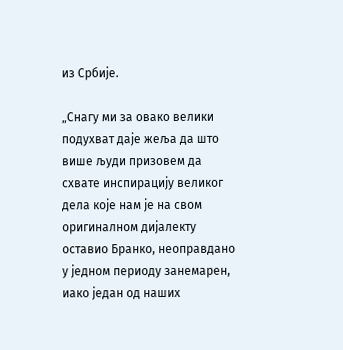из Србије.

„Снагу ми за овако велики подухват даје жеља да што више људи призовем да схвате инспирацију великог дела које нам је на свом оригиналном дијалекту оставио Бранко, неоправдано у једном периоду занемарен, иако један од наших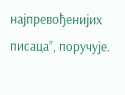најпревођенијих писаца”, поручује.